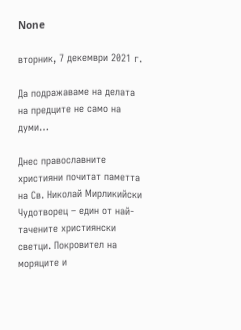None

вторник, 7 декември 2021 г.

Да подражаваме на делата на предците не само на думи…

Днес православните християни почитат паметта на Св. Николай Мирликийски Чудотворец – един от най-тачените християнски светци. Покровител на моряците и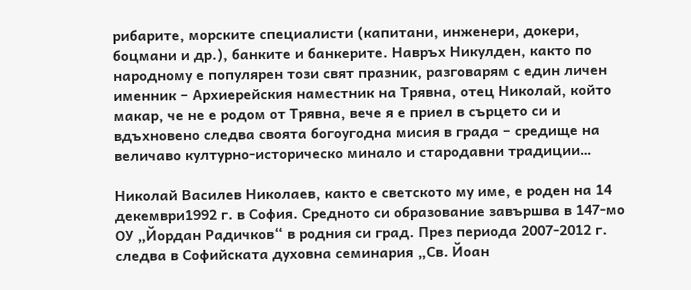рибарите, морските специалисти (капитани, инженери, докери, боцмани и др.), банките и банкерите. Навръх Никулден, както по народному е популярен този свят празник, разговарям с един личен именник – Архиерейския наместник на Трявна, отец Николай, който макар, че не е родом от Трявна, вече я е приел в сърцето си и вдъхновено следва своята богоугодна мисия в града – средище на величаво културно-историческо минало и стародавни традиции…

Николай Василев Николаев, както е светското му име, е роден на 14 декември1992 г. в София. Средното си образование завършва в 147-мо ОУ „Йордан Радичков“ в родния си град. През периода 2007-2012 г. следва в Софийската духовна семинария „Св. Йоан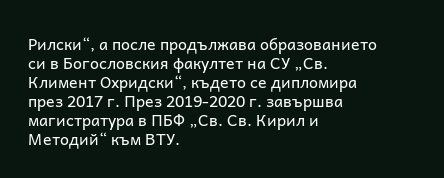Рилски“, а после продължава образованието си в Богословския факултет на СУ „Св. Климент Охридски“, където се дипломира през 2017 г. През 2019-2020 г. завършва магистратура в ПБФ „Св. Св. Кирил и Методий“ към ВТУ.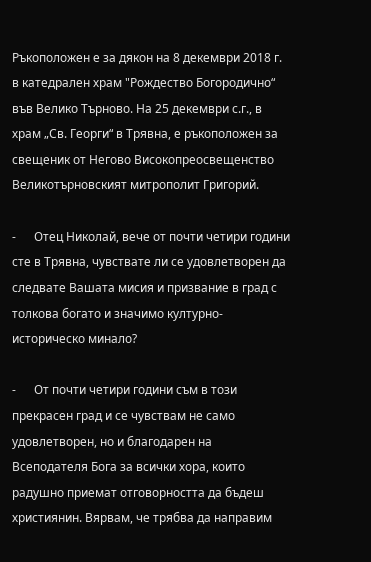Ръкоположен е за дякон на 8 декември 2018 г. в катедрален храм "Рождество Богородично“ във Велико Търново. На 25 декември с.г., в храм „Св. Георги“ в Трявна, е ръкоположен за свещеник от Негово Високопреосвещенство Великотърновският митрополит Григорий.

-      Отец Николай, вече от почти четири години сте в Трявна, чувствате ли се удовлетворен да следвате Вашата мисия и призвание в град с толкова богато и значимо културно-историческо минало?

-      От почти четири години съм в този прекрасен град и се чувствам не само удовлетворен, но и благодарен на Всеподателя Бога за всички хора, които радушно приемат отговорността да бъдеш християнин. Вярвам, че трябва да направим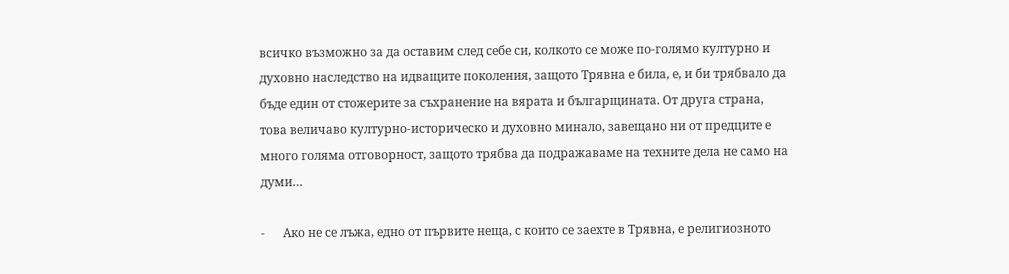всичко възможно за да оставим след себе си, колкото се може по-голямо културно и духовно наследство на идващите поколения, защото Трявна е била, е, и би трябвало да бъде един от стожерите за съхранение на вярата и българщината. От друга страна, това величаво културно-историческо и духовно минало, завещано ни от предците е много голяма отговорност, защото трябва да подражаваме на техните дела не само на думи…

-      Ако не се лъжа, едно от първите неща, с които се заехте в Трявна, е религиозното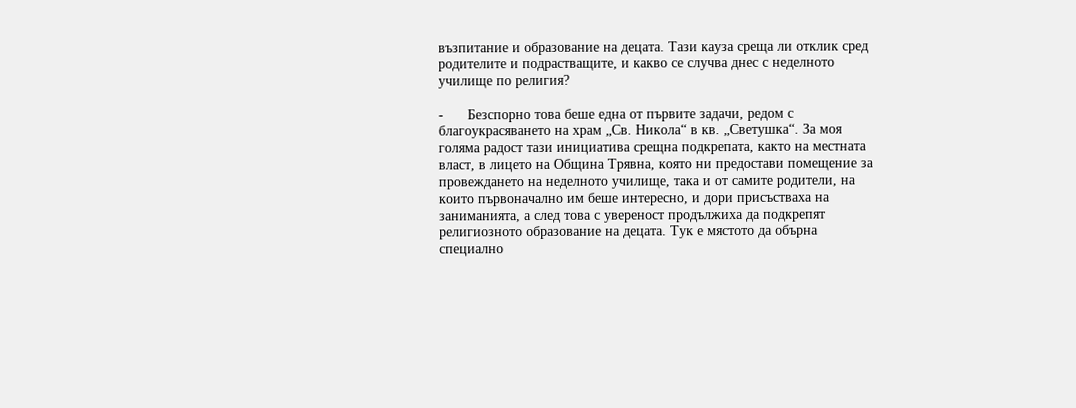възпитание и образование на децата. Тази кауза среща ли отклик сред родителите и подрастващите, и какво се случва днес с неделното училище по религия?

-      Безспорно това беше една от първите задачи, редом с благоукрасяването на храм „Св. Никола“ в кв. „Светушка“. За моя голяма радост тази инициатива срещна подкрепата, както на местната власт, в лицето на Община Трявна, която ни предостави помещение за провеждането на неделното училище, така и от самите родители, на които първоначално им беше интересно, и дори присъстваха на заниманията, а след това с увереност продължиха да подкрепят религиозното образование на децата. Тук е мястото да обърна специално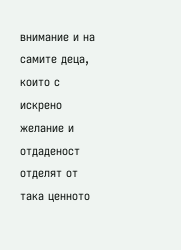внимание и на самите деца, които с искрено желание и отдаденост отделят от така ценното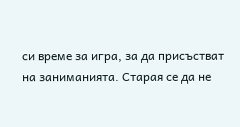си време за игра, за да присъстват на заниманията. Старая се да не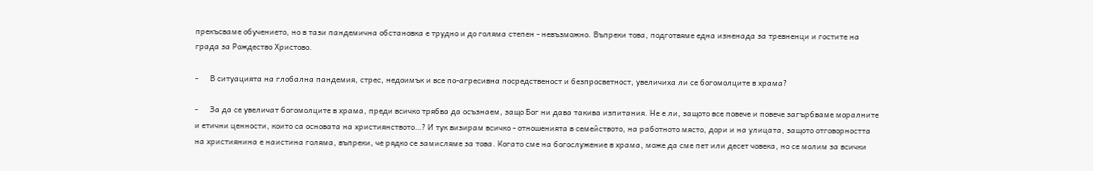прекъсваме обучението, но в тази пандемична обстановка е трудно и до голяма степен - невъзможно. Въпреки това, подготвяме една изненада за тревненци и гостите на града за Рождество Христово.

-      В ситуацията на глобална пандемия, стрес, недоимък и все по-агресивна посредственост и безпросветност, увеличиха ли се богомолците в храма?

-      За да се увеличат богомолците в храма, преди всичко трябва да осъзнаем, защо Бог ни дава такива изпитания. Не е ли, защото все повече и повече загърбваме моралните и етични ценности, които са основата на християнството…? И тук визирам всичко - отношенията в семейството, на работното място, дори и на улицата, защото отговорността на християнина е наистина голяма, въпреки, че рядко се замисляме за това. Когато сме на богослужение в храма, може да сме пет или десет човека, но се молим за всички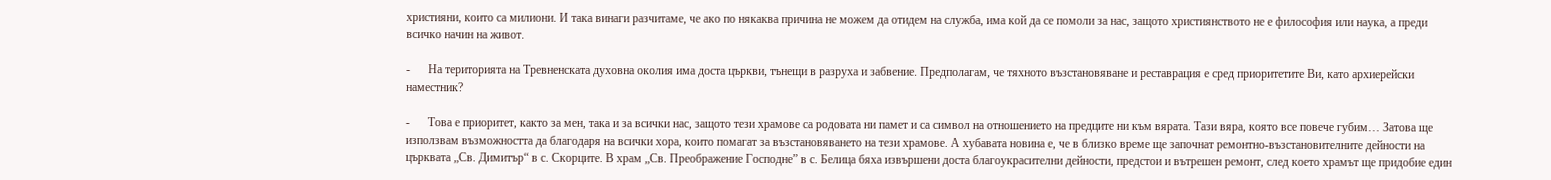християни, които са милиони. И така винаги разчитаме, че ако по някаква причина не можем да отидем на служба, има кой да се помоли за нас, защото християнството не е философия или наука, а преди всичко начин на живот.

-      На територията на Тревненската духовна околия има доста църкви, тънещи в разруха и забвение. Предполагам, че тяхното възстановяване и реставрация е сред приоритетите Ви, като архиерейски наместник?

-      Това е приоритет, както за мен, така и за всички нас, защото тези храмове са родовата ни памет и са символ на отношението на предците ни към вярата. Тази вяра, която все повече губим… Затова ще използвам възможността да благодаря на всички хора, които помагат за възстановяването на тези храмове. А хубавата новина е, че в близко време ще започнат ремонтно-възстановителните дейности на църквата „Св. Димитър“ в с. Скорците. В храм „Св. Преображение Господне” в с. Белица бяха извършени доста благоукрасителни дейности, предстои и вътрешен ремонт, след което храмът ще придобие един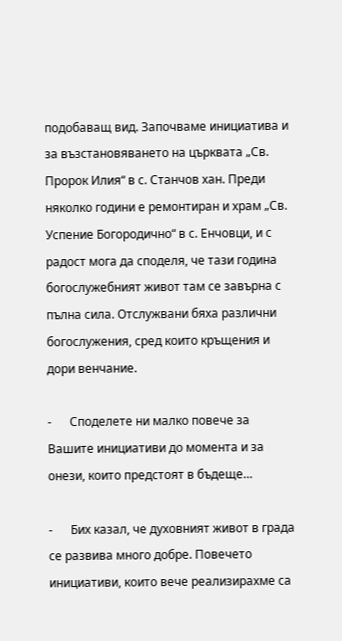подобаващ вид. Започваме инициатива и за възстановяването на църквата „Св. Пророк Илия“ в с. Станчов хан. Преди няколко години е ремонтиран и храм „Св. Успение Богородично“ в с. Енчовци, и с радост мога да споделя, че тази година богослужебният живот там се завърна с пълна сила. Отслужвани бяха различни богослужения, сред които кръщения и дори венчание.

-      Споделете ни малко повече за Вашите инициативи до момента и за онези, които предстоят в бъдеще…

-      Бих казал, че духовният живот в града се развива много добре. Повечето инициативи, които вече реализирахме са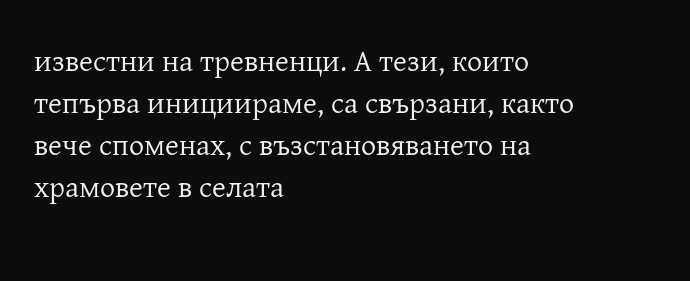известни на тревненци. А тези, които тепърва инициираме, са свързани, както вече споменах, с възстановяването на храмовете в селата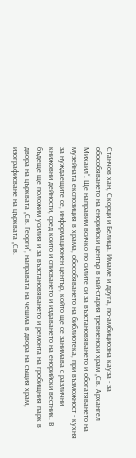Станчов хан, Скорци и Белица. Имаме и друга, по-амбициозна кауза - за обособяването на енорийски център в най-стария тревненски храм „Св. Архангел Михаил“. Ще направим всичко по силите си за възстановяването и обогатяването на музейната експозиция в храма, обособяването на библиотека, при възможност - кухня за нуждаещите се, информационен център, който ще се занимава с различни книжовни дейности, сред които и списването и издаването на енорийски вестник. В бъдеще ще положим усилия и за възстановяването и ремонта на гробищния парк в двора на църквата „Св. Георги“, направата на чешма в двора на същия храм, изографисване на църквата „Св.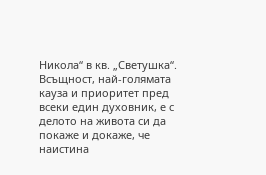Никола“ в кв. „Светушка“. Всъщност, най-голямата кауза и приоритет пред всеки един духовник, е с делото на живота си да покаже и докаже, че наистина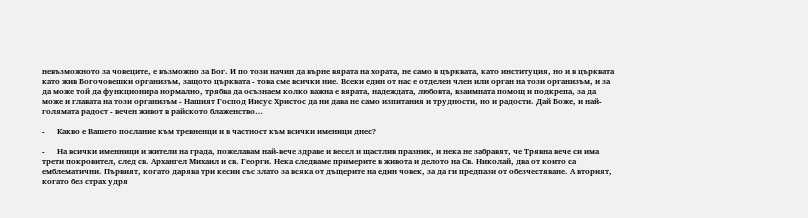невъзможното за човеците, е възможно за Бог. И по този начин да върне вярата на хората, не само в църквата, като институция, но и в църквата като жив Богочовешки организъм, защото църквата - това сме всички ние. Всеки един от нас е отделен член или орган на този организъм, и за да може той да функционира нормално, трябва да осъзнаем колко важна е вярата, надеждата, любовта, взаимната помощ и подкрепа, за да може и главата на този организъм - Нашият Господ Иисус Христос да ни дава не само изпитания и трудности, но и радости. Дай Боже, и най-голямата радост - вечен живот в райското блаженство…

-      Какво е Вашето послание към тревненци и в частност към всички именици днес?

-      На всички именници и жители на града, пожелавам най-вече здраве и весел и щастлив празник, и нека не забравят, че Трявна вече си има трети покровител, след св. Архангел Михаил и св. Георги. Нека следваме примерите в живота и делото на Св. Николай, два от които са емблематични. Първият, когато дарява три кесии със злато за всяка от дъщерите на един човек, за да ги предпази от обезчестяване. А вторият, когато без страх удря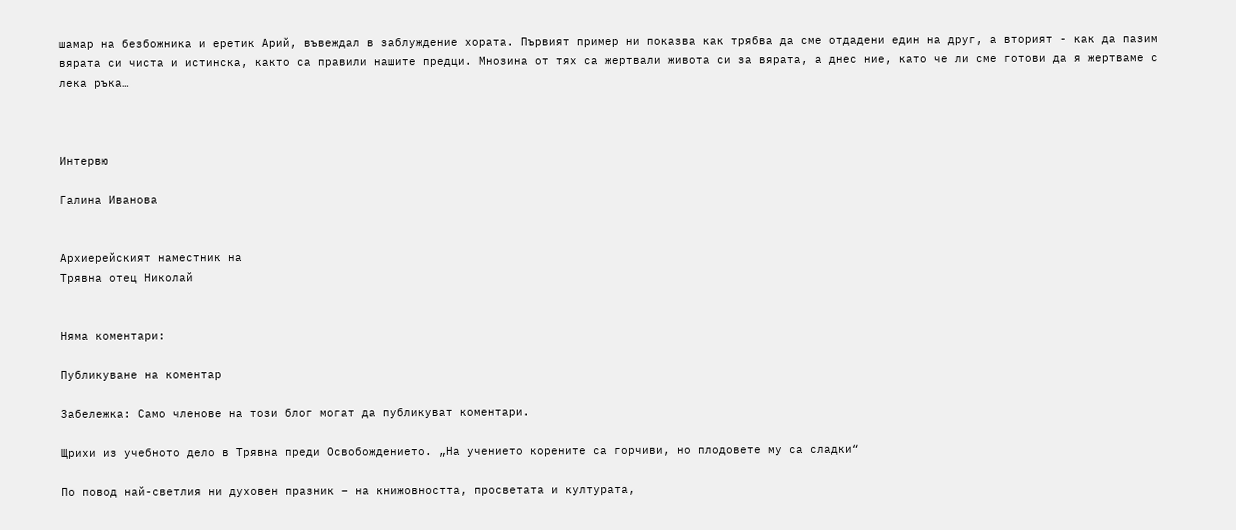шамар на безбожника и еретик Арий, въвеждал в заблуждение хората. Първият пример ни показва как трябва да сме отдадени един на друг, а вторият - как да пазим вярата си чиста и истинска, както са правили нашите предци. Мнозина от тях са жертвали живота си за вярата, а днес ние, като че ли сме готови да я жертваме с лека ръка…



Интервю

Галина Иванова


Архиерейският наместник на
Трявна отец Николай


Няма коментари:

Публикуване на коментар

Забележка: Само членове на този блог могат да публикуват коментари.

Щрихи из учебното дело в Трявна преди Освобождението. „На учението корените са горчиви, но плодовете му са сладки“

По повод най-светлия ни духовен празник – на книжовността, просветата и културата,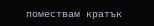помествам кратък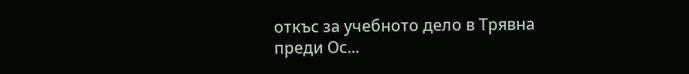откъс за учебното дело в Трявна преди Ос...